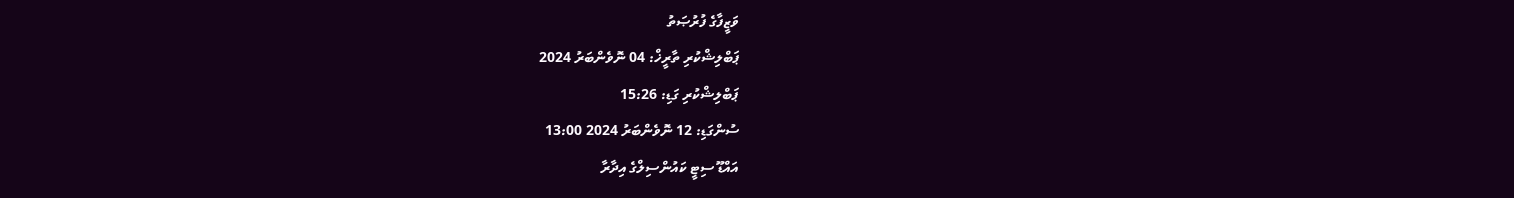ވަޒީފާގެ ފުރުޞަތު
ޕަބްލިޝްކުރި ތާރީޚް: 04 ނޮވެންބަރު 2024
ޕަބްލިޝްކުރި ގަޑި: 15:26
ސުންގަޑި: 12 ނޮވެންބަރު 2024 13:00
އައްޑޫ ސިޓީ ކައުންސިލްގެ އިދާރާ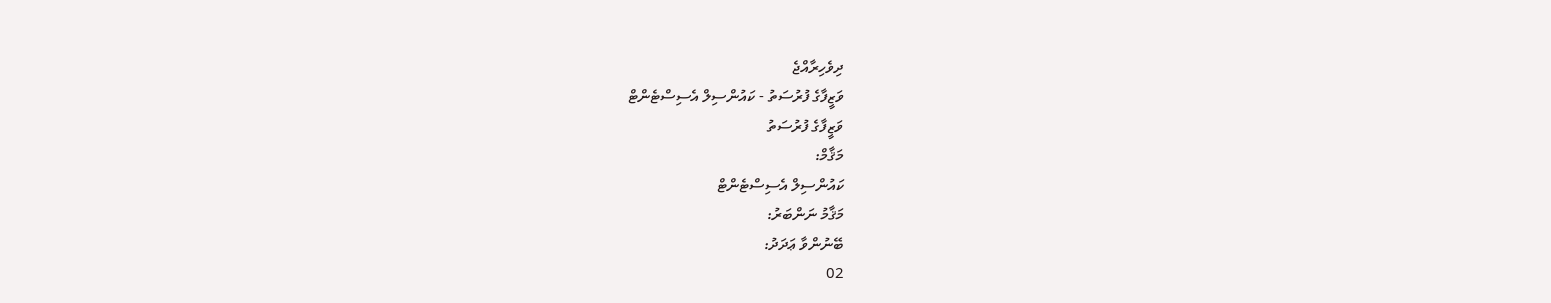ދިވެހިރާއްޖެ
ވަޒީފާގެ ފުރުސަތު - ކައުންސިލް އެސިސްޓެންޓް
ވަޒީފާގެ ފުރުސަތު
މަޤާމް:
ކައުންސިލް އެސިސްޓެންޓް
މަޤާމު ނަންބަރު:
ބޭނުންވާ ޢަދަދު:
02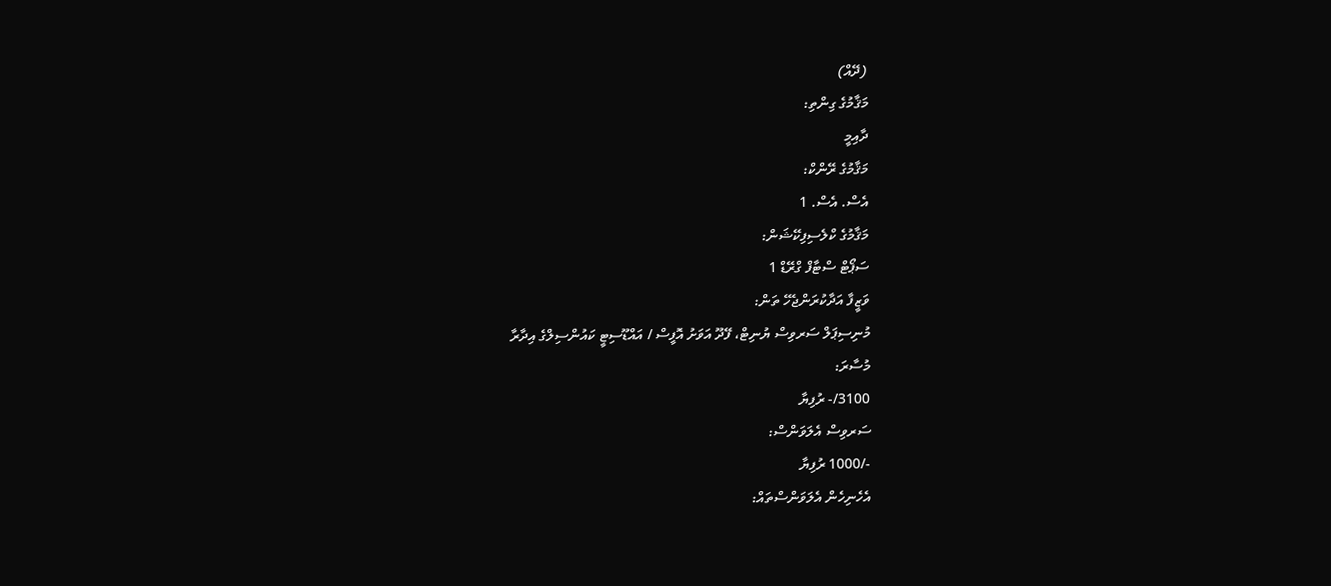(ދޭއް)
މަޤާމުގެ ގިންތި:
ދާއިމީ
މަޤާމުގެ ރޭންކް:
އެސް. އެސް. 1
މަޤާމުގެ ކްލެސިފިކޭޝަން:
ސަޕޯޓް ސްޓާފް ގްރޭޑް 1
ވަޒީފާ އަދާކުރަންޖެހޭ ތަން:
މުނިސިޕަލް ސަރވިސް ޔުނިޓް، ފޭދޫ އަވަށު އޮފީސް / އައްޑޫސިޓީ ކައުންސިލްގެ އިދާރާ
މުސާރަ:
3100/- ރުފިޔާ
ސަރވިސް އެލަވަންސް:
-/1000 ރުފިޔާ
އެހެނިހެން އެލަވަންސްތައް: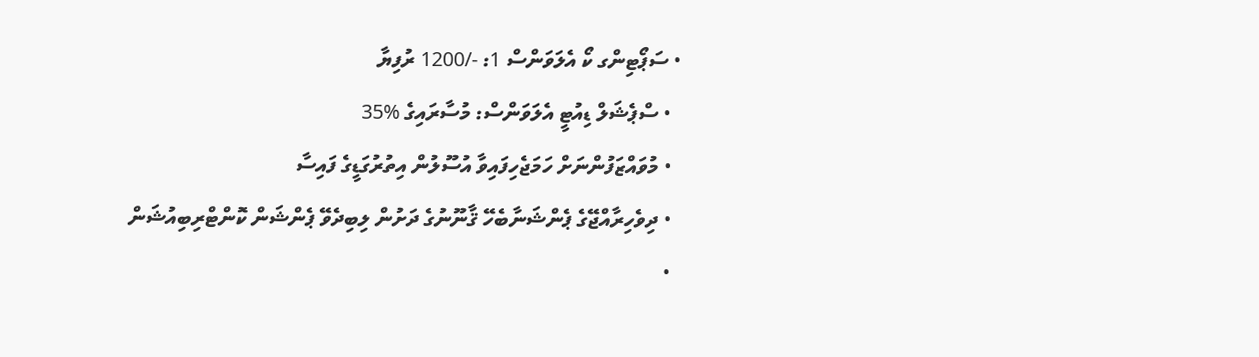• ސަޕޯޓިންގ ކޯ އެލަވަންސް 1: -/1200 ރުފިޔާ
  • ސްޕެޝަލް ޑިއުޓީ އެލަވަންސް: މުސާރައިގެ %35
  • މުވައްޒަފުންނަށް ހަމަޖެހިފައިވާ އުސޫލުން އިތުރުގަޑީގެ ފައިސާ
  • ދިވެހިރާއްޖޭގެ ޕެންޝަނާބެހޭ ޤާނޫނުގެ ދަށުން ލިބިދެވޭ ޕެންޝަން ކޮންޓްރިބިއުޝަން
  •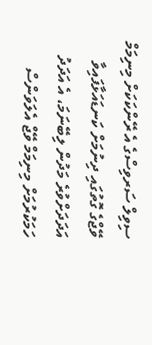ސިވިލް ސަރވިސްގެ އެ ރޭންކަކަށް މިނިމަމް ވޭޖްގެ ގޮތުގައި ދިނުމަށް ކަނޑައަޅާފައިވާ އަދަދަށްވުރެ މަދުން ލިބޭނަމަ، އެ އަދަދު ހަމަކުރުމަށް މިނިމަމް ވޭޖް އެލަވަންސް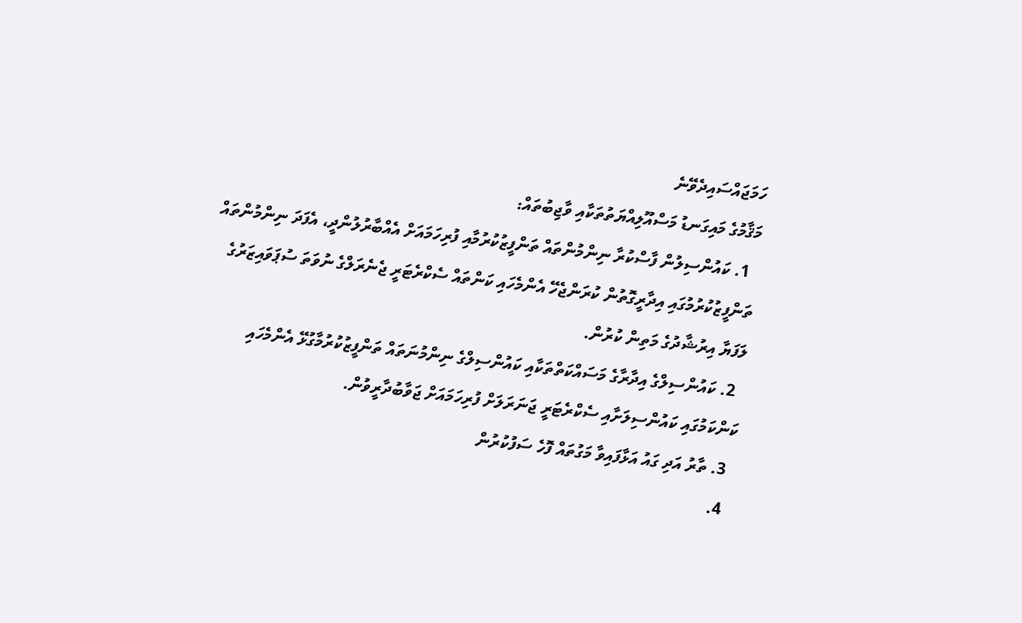ހަމަޖައްސައިދެވޭނެ
މަޤާމުގެ މައިގަނޑު މަސްއޫލިއްޔަތުތަކާއި ވާޖިބުތައް:
  1. ކައުންސިލުން ފާސްކުރާ ނިންމުންތައް ތަންފީޒުކުރުމާއި ފުރިހަމައަށް އެއްބާރުލުންދީ، އެފަދަ ނިންމުންތައް ތަންފީޒުކުރުމުގައި އިދާރީގޮތުން ކުރަންޖެހޭ އެންމެހައި ކަންތައް ސެކްރެޓަރީ ޖެނެރަލްގެ ނުވަތަ ސުޕަވައިޒަރުގެ ލަފަޔާ އިރުޝާދުގެ މަތިން ކުރުން.
  2. ކައުންސިލްގެ އިދާރާގެ މަސައްކަތްތަކާއި ކައުންސިލްގެ ނިންމުނަތައް ތަންފީޒުކުރުމާގުޅޭ އެންމެހައި ކަންކަމުގައި ކައުންސިލަށާއި ސެކްރެޓަރީ ޖަނަރަލަށް ފުރިހަމައަށް ޖަވާބުދާރީވުން.
  3. ތާރު އަދި ގައު އަޅާފައިވާ މަގުތައް ފޮހެ ސަފުކުރުން
  4.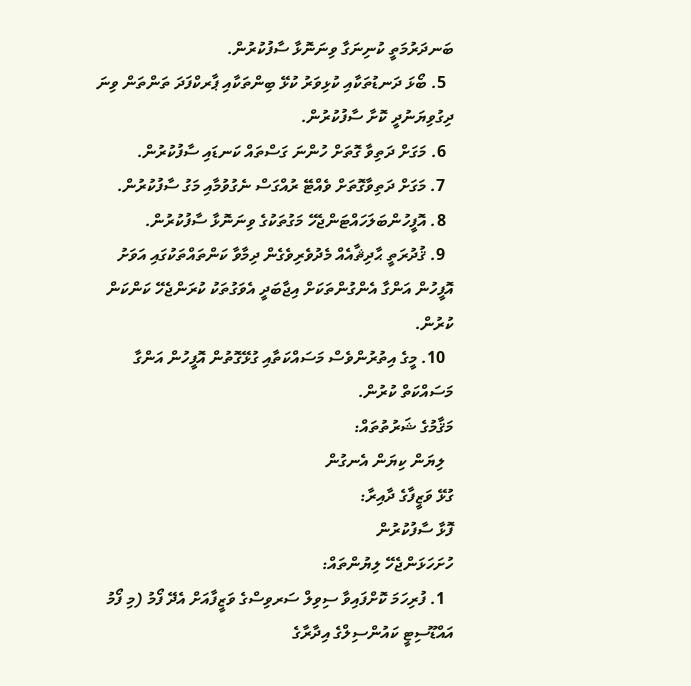ބަނދަރުމަތީ ކުނިނަގާ ވިނަނޮޅާ ސާފުކުރުން.
  5. ބޯޅަ ދަނޑުތަކާއި ކުޅިވަރު ކުޅޭ ބިންތަކާއި ޕާރކްފަދަ ތަންތަން ވިނަ ދިގުވިޔަނުދީ ކޮށާ ސާފުކުރުން.
  6. މަގަށް ދަތިވާ ގޮތަށް ހުންނަ ގަސްތައް ކަނޑައި ސާފުކުރުން.
  7. މަގަށް ދަތިވާގޮތަށް ވެއްޓޭ ރުއްގަސް ނެގުވުމާއި މަގު ސާފުކުރުން.
  8. އޮފީހުންބަލަހައްޓަންޖެހޭ މަގުތަކުގެ ވިނަނޮޅާ ސާފުކުރުން.
  9. ޤުދުރަތީ ޙާދިޘާއެއް މެދުވެރިވެގެން ދިމާވާ ކަންތައްތަކުގައި އަވަށު އޮފީހުން އަންގާ އެންގުންތަކަށް އިޖާބަދީ އެވަގުތަކު ކުރަންޖެހޭ ކަންކަން ކުރުން.
  10. މީގެ އިތުރުންވެސް މަސައްކަތާއި ގުޅޭގޮތުން އޮފީހުން އަންގާ މަސައްކަތް ކުރުން.
މަޤާމުގެ ޝަރުތުތައް:
  ލިޔަން ކިޔަން އެނގުން
ގުޅޭ ވަޒީފާގެ ދާއިރާ:
ފޮޅާ ސާފުކުރުން
ހުށަހަޅަންޖެހޭ ލިޔުންތައް:
  1. ފުރިހަމަ ކޮށްފައިވާ ސިވިލް ސަރވިސްގެ ވަޒީފާއަށް އެދޭ ފޯމު (މި ފޯމު އައްޑޫސިޓީ ކައުންސިލްގެ އިދާރާގެ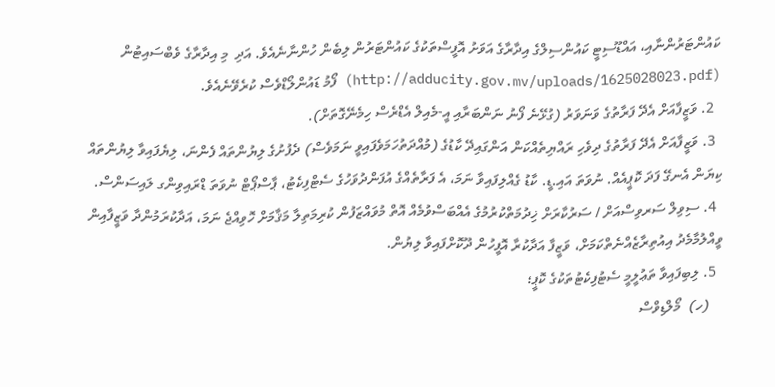ކައުންޓަރުންނާއި، އައްޑޫސިޓީ ކައުންސިލްގެ އިދާރާގެ އަވަށު އޮފީސްތަކުގެ ކައުންޓަރުން ލިބެން ހުންނާނެއެވެ. އަދި  މި އިދާރާގެ ވެބްސައިޓުން (http://adducity.gov.mv/uploads/1625028023.pdf) ފޯމު ޑައުންލޯޑްވެސް ކުރެވޭނެއެވެ.
  2. ވަޒީފާއަށް އެދޭ ފަރާތުގެ ވަނަވަރު (ގުޅޭނެ ފޯނު ނަންބަރާއި އީ-މެއިލް އެޑްރެސް ހިމެނޭގޮތަށް).
  3. ވަޒީފާއަށް އެދޭ ފަރާތުގެ ދިވެހި ރައްޔިތެއްކަން އަންގައިދޭ ކާޑުގެ (މުއްދަތުހަމަވެފައިވީ ނަމަވެސް) ދެފުށުގެ ލިޔުންތައް ފެންނަ، ލިޔެފައިވާ ލިޔުންތައް ކިޔަން އެނގޭ ފަދަ ކޮޕީއެއް. ނުވަތަ އައި.ޑީ. ކާޑު ގެއްލިފައިވާ ނަމަ، އެ ފަރާތެއްގެ އުފަންދުވަހުގެ ސެޓްފިކެޓު، ޕާސްޕޯޓް ނުވަތަ ޑްރައިވިންގ ލައިސަންސް.
  4. ސިވިލް ސަރވިސްއަށް / ސަރުކާރަށް ޚިދުމަތްކުރުމުގެ އެއްބަސްވުމެއް އޮތް މުވައްޒަފުން ކުރިމަތިލާ މަޤާމަށް ހޮވިއްޖެ ނަމަ، އަދާކުރަމުންދާ ވަޒީފާއިން ވީއްލުމާމެދު އިއުތިރާޒެއްނެތްކަމަށް، ވަޒީފާ އަދާކުރާ އޮފީހުން ދޫކޮށްފައިވާ ލިޔުން.
  5. ލިބިފައިވާ ތަޢުލީމީ ސެޓުފިކެޓުތަކުގެ ކޮޕީ؛
    (ހ)  މޯލްޑިވްސް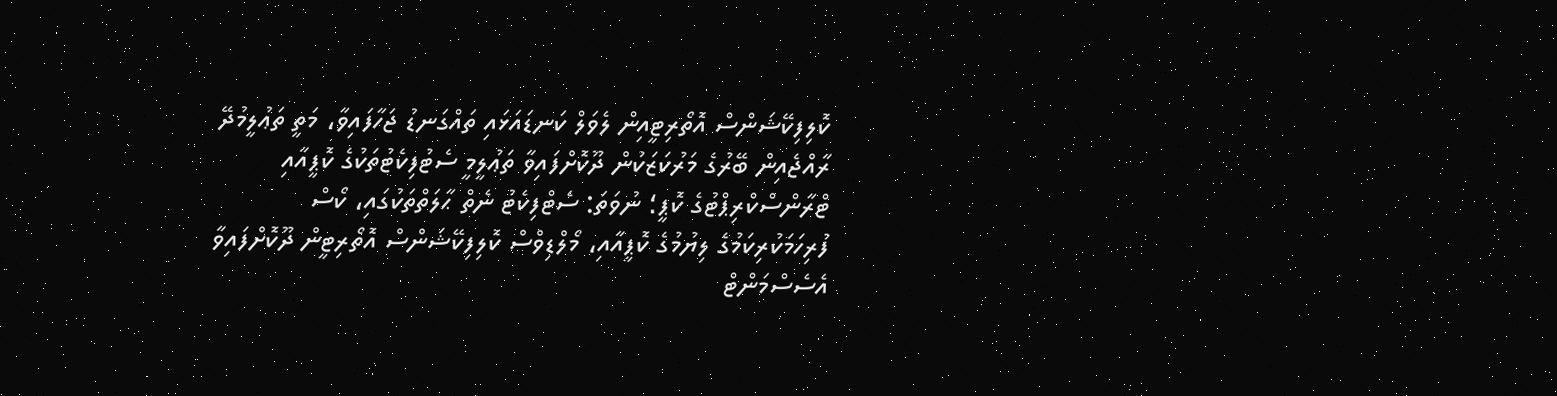ކޮލިފިކޭޝަންސް އޮތޯރިޓީއިން ލެވަލް ކަނޑައަޅައި ތައްގަނޑު ޖަހާފައިވާ، މަތީ ތަޢުލީމުދޭ ރާއްޖެއިން ބޭރުގެ މަރުކަޒަކުން ދޫކޮށްފައިވާ ތަޢުލީމީ ސެޓުފިކެޓުތަކުގެ ކޮޕީއާއި ޓްރާންސްކްރިޕްޓުގެ ކޮޕީ؛ ނުވަތަ: ސެޓްފިކެޓު ނެތް ޙާލަތްތަކުގައި، ކޯސް ފުރިހަމަކުރިކަމުގެ ލިޔުމުގެ ކޮޕީއާއި، މޯލްޑިވްސް ކޮލިފިކޭޝަންސް އޮތޯރިޓީން ދޫކޮށްފައިވާ އެސެސްމަންޓް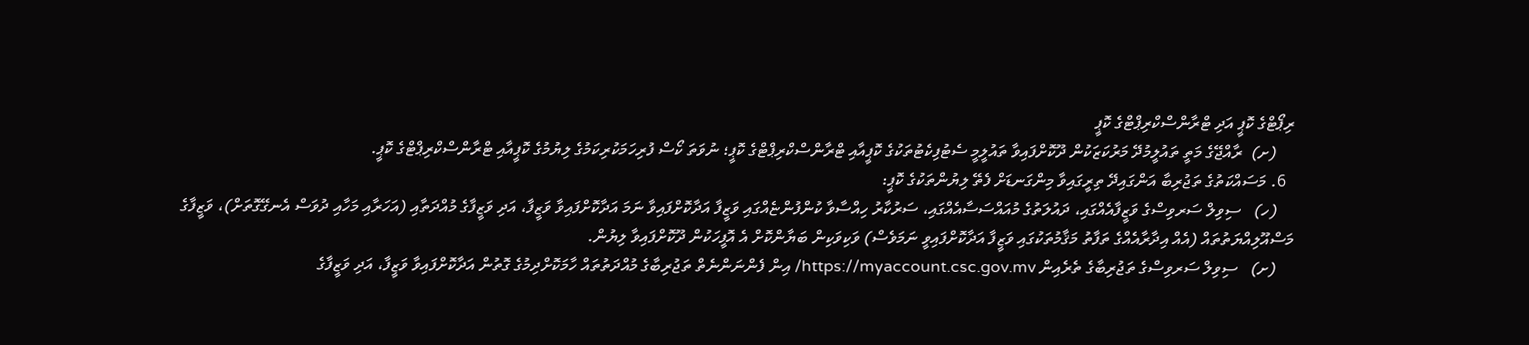ރިޕޯޓްގެ ކޮޕީ އަދި ޓްރާންސްކްރިޕްޓްގެ ކޮޕީ
    (ށ)  ރާއްޖޭގެ މަތީ ތައުލީމުދޭ މަރުކަޒަކުން ދޫކޮށްފައިވާ ތައުލީމީ ސެޓުފިކެޓުތަކުގެ ކޮޕީއާއި ޓްރާންސްކްރިޕްޓްގެ ކޮޕީ؛ ނުވަތަ ކޯސް ފުރިހަމަކުރިކަމުގެ ލިޔުމުގެ ކޮޕީއާއި ޓްރާންސްކްރިޕްޓްގެ ކޮޕީ.
  6. މަސައްކަތުގެ ތަޖުރިބާ އަންގައިދޭ ތިރީގައިވާ މިންގަނޑަށް ފެތޭ ލިޔުންތަކުގެ ކޮޕީ:
    (ހ)   ސިވިލް ސަރވިސްގެ ވަޒީފާއެއްގައި، ދައުލަތުގެ މުއައްސަސާއެއްގައި، ސަރުކާރު ހިއްސާވާ ކުންފުންޏެއްގައި ވަޒީފާ އަދާކޮށްފައިވާ ނަމަ އަދާކޮށްފައިވާ ވަޒީފާ، އަދި ވަޒީފާގެ މުއްދަތާއި (އަހަރާއި މަހާއި ދުވަސް އެނގޭގޮތަށް)، ވަޒީފާގެ މަސްއޫލިއްޔަތުތައް (އެއް އިދާރާއެއްގެ ތަފާތު މަޤާމުތަކުގައި ވަޒީފާ އަދާކޮށްފައިވީ ނަމަވެސް) ވަކިވަކިން ބަޔާންކޮށް އެ އޮފީހަކުން ދޫކޮށްފައިވާ ލިޔުން.
    (ށ)   ސިވިލް ސަރވިސްގެ ތަޖުރިބާގެ ތެރެއިން https://myaccount.csc.gov.mv/ އިން ފެންނަންނެތް ތަޖުރިބާގެ މުއްދަތުތައް ހާމަކޮށްދިމުގެ ގޮތުން އަދާކޮށްފައިވާ ވަޒީފާ، އަދި ވަޒީފާގެ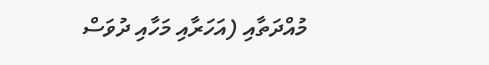މުއްދަތާއި (އަހަރާއި މަހާއި ދުވަސް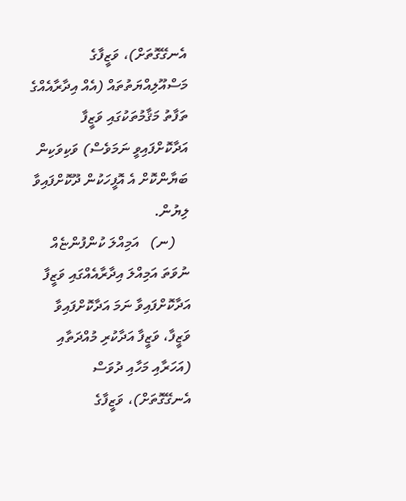އެނގޭގޮތަށް)، ވަޒީފާގެ މަސްއޫލިއްޔަތުތައް (އެއް އިދާރާއެއްގެ ތަފާތު މަޤާމުތަކުގައި ވަޒީފާ އަދާކޮށްފައިވީ ނަމަވެސް) ވަކިވަކިން ބަޔާންކޮށް އެ އޮފީހަކުން ދޫކޮށްފައިވާ ލިޔުން.
    (ނ)   އަމިއްލަ ކުންފުންޏެއް ނުވަތަ އަމިއްލަ އިދާރާއެއްގައި ވަޒީފާ އަދާކޮށްފައިވާ ނަމަ އަދާކޮށްފައިވާ ވަޒީފާ، ވަޒީފާ އަދާކުރި މުއްދަތާއި (އަހަރާއި މަހާއި ދުވަސް އެނގޭގޮތަށް)، ވަޒީފާގެ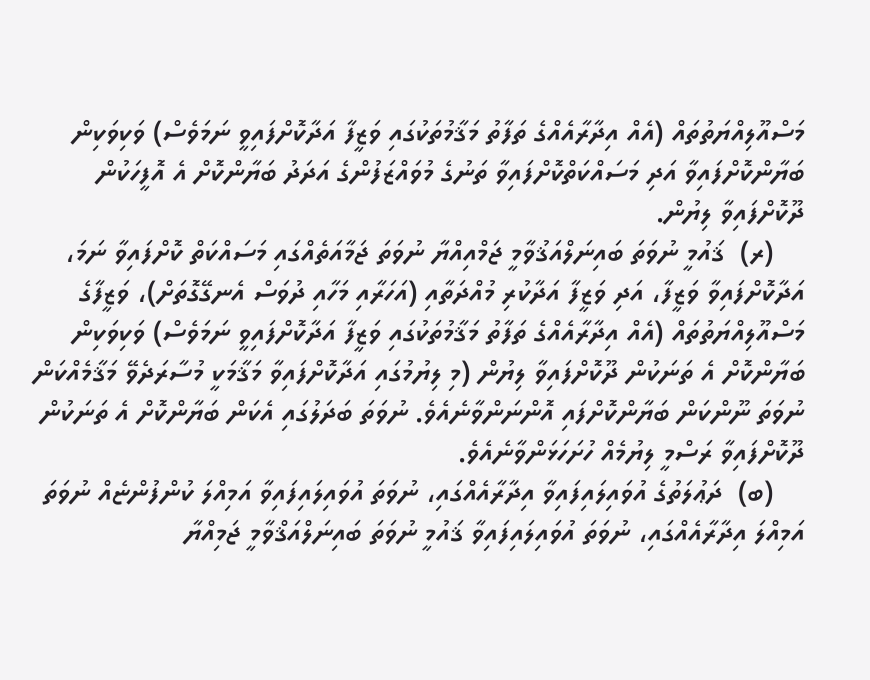މަސްއޫލިއްޔަތުތައް (އެއް އިދާރާއެއްގެ ތަފާތު މަޤާމުތަކުގައި ވަޒީފާ އަދާކޮށްފައިވީ ނަމަވެސް) ވަކިވަކިން ބަޔާންކޮށްފައިވާ އަދި މަސައްކަތްކޮށްފައިވާ ތަނުގެ މުވައްޒަފުންގެ އަދަދު ބަޔާންކޮށް އެ އޮފީހަކުން ދޫކޮށްފައިވާ ލިޔުން.
    (ރ)  ޤައުމީ ނުވަތަ ބައިނަލްއަޤުވާމީ ޖަމްއިއްޔާ ނުވަތަ ޖަމާއަތެއްގައި މަސައްކަތް ކޮށްފައިވާ ނަމަ، އަދާކޮށްފައިވާ ވަޒީފާ، އަދި ވަޒީފާ އަދާކުރި މުއްދަތާއި (އަހަރާއި މަހާއި ދުވަސް އެނގޭގޮތަށް)، ވަޒީފާގެ މަސްއޫލިއްޔަތުތައް (އެއް އިދާރާއެއްގެ ތަފާތު މަޤާމުތަކުގައި ވަޒީފާ އަދާކޮށްފައިވީ ނަމަވެސް) ވަކިވަކިން ބަޔާންކޮށް އެ ތަނަކުން ދޫކޮށްފައިވާ ލިޔުން (މި ލިޔުމުގައި އަދާކޮށްފައިވާ މަޤާމަކީ މުސާރަދެވޭ މަޤާމެއްކަން ނުވަތަ ނޫންކަން ބަޔާންކޮށްފައި އޮންނަންވާނެއެވެ. ނުވަތަ ބަދަލުގައި އެކަން ބަޔާންކޮށް އެ ތަނަކުން ދޫކޮށްފައިވާ ރަސްމީ ލިޔުމެއް ހުށަހަޅަންވާނެއެވެ.
    (ބ)  ދަޢުލަތުގެ އުވައިލައިފައިވާ އިދާރާއެއްގައި، ނުވަތަ އުވައިލައިފައިވާ އަމިއްލަ ކުންފުންޏެއް ނުވަތަ އަމިއްލަ އިދާރާއެއްގައި، ނުވަތަ އުވައިލައިފައިވާ ޤައުމީ ނުވަތަ ބައިނަލްއަޤްވާމީ ޖަމިއްޔާ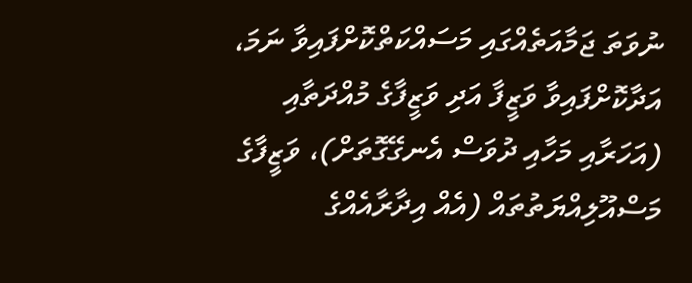ނުވަތަ ޖަމާއަތެއްގައި މަސައްކަތްކޮށްފައިވާ ނަމަ، އަދާކޮށްފައިވާ ވަޒީފާ އަދި ވަޒީފާގެ މުއްދަތާއި (އަހަރާއި މަހާއި ދުވަސް އެނގޭގޮތަށް)، ވަޒީފާގެ މަސްއޫލިއްޔަތުތައް (އެއް އިދާރާއެއްގެ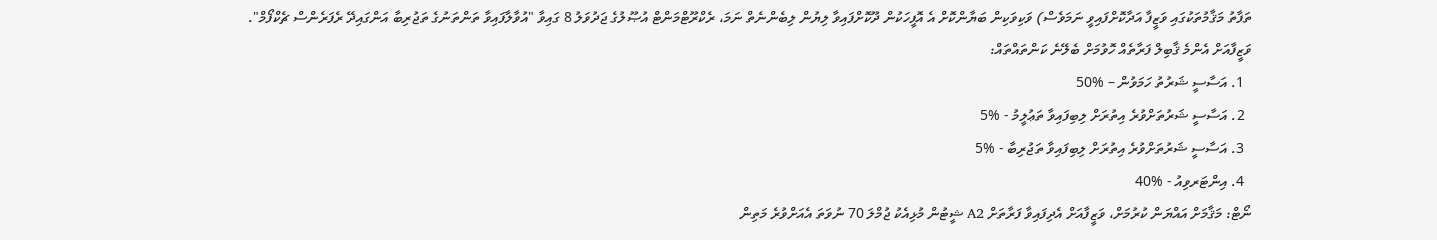ތަފާތު މަޤާމުތަކުގައި ވަޒީފާ އަދާކޮށްފައިވީ ނަމަވެސް) ވަކިވަކިން ބަޔާންކޮށް އެ އޮފީހަކުން ދޫކޮށްފައިވާ ލިޔުން ލިބެންނެތް ނަމަ، ރެކްރޫޓްމަންޓް އުޞޫލުގެ ޖަދުވަލު 8 ގައިވާ "އުވާލާފައިވާ ތަންތަނުގެ ތަޖުރިބާ އަންގައިދޭ ރެފަރެންސް ޗެކްފޯމް".
ވަޒީފާއަށް އެންމެ ޤާބިލް ފަރާތެއް ހޮވުމަށް ބެލޭނެ ކަންތައްތައް:
  1. އަސާސީ ޝަރުތު ހަމަވުން – %50
  2. އަސާސީ ޝަރުތަށްވުރެ އިތުރަށް ލިބިފައިވާ ތަޢުލީމު - %5
  3. އަސާސީ ޝަރުތަށްވުރެ އިތުރަށް ލިބިފައިވާ ތަޖުރިބާ - %5
  4. އިންޓަރވިއު - %40
ނޯޓް: މަޤާމަށް އައްޔަން ކުރުމަށް، ވަޒީފާއަށް އެދިފައިވާ ފަރާތަށް A2 ޝީޓުން މުޅިއެކު ޖުމްލަ 70 ނުވަތަ އެއަށްވުރެ މަތިން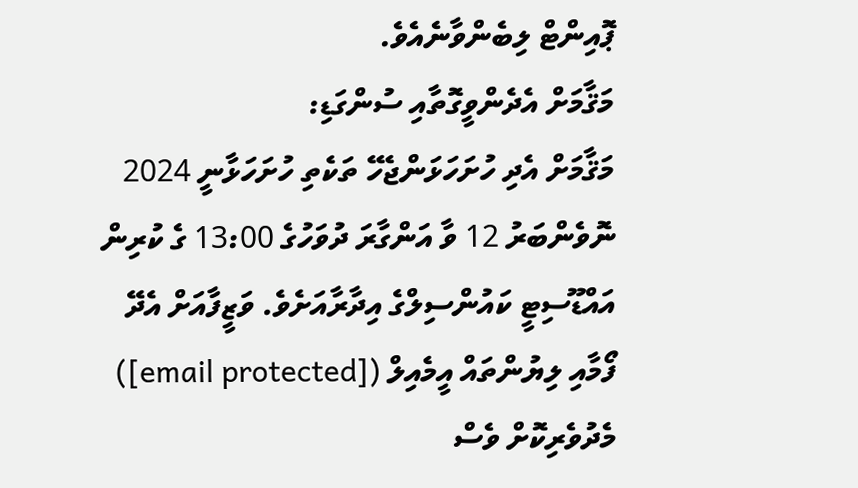ޕޮއިންޓް ލިބެންވާނެއެވެ.
މަޤާމަށް އެދެންވީގޮތާއި ސުންގަޑި:
މަޤާމަށް އެދި ހުށަހަޅަންޖެހޭ ތަކެތި ހުށަހަޅާނީ 2024 ނޮވެންބަރު 12 ވާ އަންގާރަ ދުވަހުގެ 13:00 ގެ ކުރިން އައްޑޫސިޓީ ކައުންސިލްގެ އިދާރާއަށެވެ. ވަޒީފާއަށް އެދޭ ފޯމާއި ލިޔުންތައް އީމެއިލް ([email protected]) މެދުވެރިކޮށް ވެސް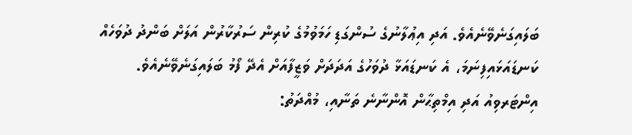ބަލައިގަނެވޭނެއެވެ. އަދި އިޢުލާނުގެ ސުންގަޑި ހަމަވުމުގެ ކުރިން ސަރުކާރުން އަލަށް ބަންދު ދުވަހެއް ކަނޑައަޅައިފިނަމަ، އެ ކަނޑައަޅާ ދުވަހުގެ އަދަދަށް ވަޒީފާއަށް އެދޭ ފޯމު ބަލައިގަނެވޭނެއެވެ.
އިންޓަރވިއު އަދި އިމްތިޙާން އޮންނާނެ ތަނާއި، މުއްދަތު: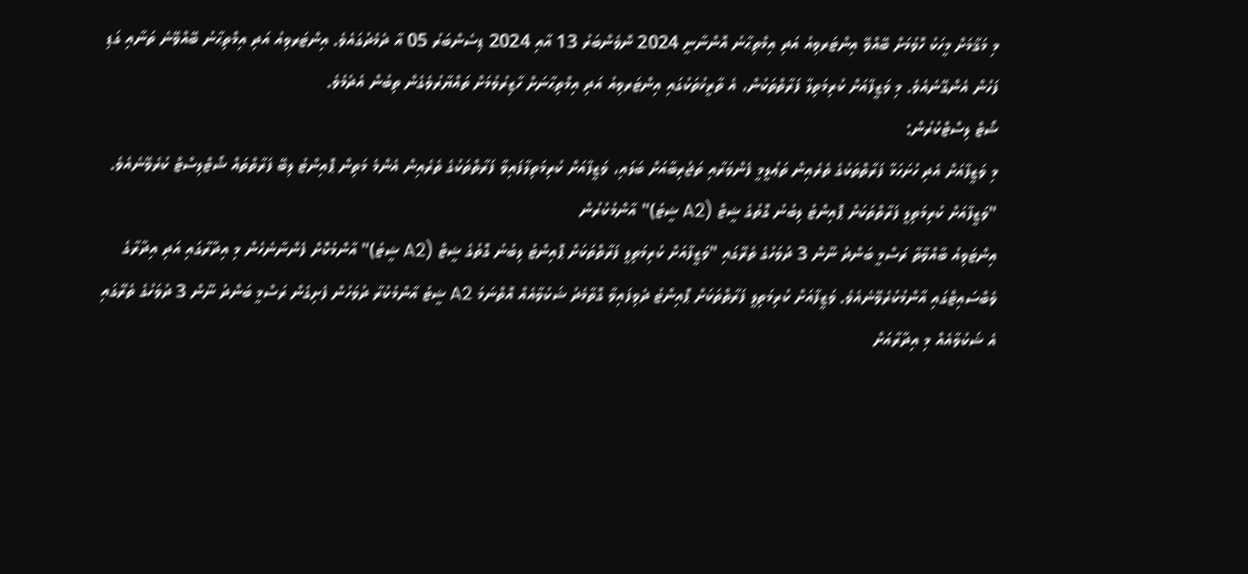މި މަޤާމަށް މީހަކު ހޮވުމަށް ބޭއްވޭ އިންޓަރވިއު އަދި އިމްތިޙާނު އޮންނާނީ 2024 ނޮވެންބަރު 13 އާއި 2024 ޑިސެންބަރު 05 އާ ދެމެދުގައެވެ. އިންޓަރވިއު އަދި އިމްތިޙާނު ބޭއްވޭނެ ތަނާއި ގަޑި ފަހުން އެންގޭނެއެވެ. މި ވަޒީފާއަށް ކުރިމަތިލާ ފަރާތްތަކުން، އެ ތާރީޚުތަކުގައި އިންޓަރވިއު އަދި އިމްތިޙާނަށް ހާޒިރުވުމަށް ތައްޔާރުވެގެން ތިބުން އެދެމެވެ.
ޝޯޓް ލިސްޓްކުރުން:
މި ވަޒީފާއަށް އެދި ހުށަހަޅާ ފަރާތްތަކުގެ ތެރެއިން ތަޢުލީމީ ފެންވަރާއި ތަޖުރިބާއަށް ބަލައި، ވަޒީފާއަށް ކުރިމަތިލާފައިވާ ފަރާތްތަކުގެ ތެރެއިން އެންމެ މަތިން ޕޮއިންޓު ލިބޭ ފަރާތްތައް ޝޯޓްލިސްޓް ކުރެވޭނެއެވެ.
"ވަޒީފާއަށް ކުރިމަތިލީ ފަރާތްތަކަށް ޕޮއިންޓު ލިބުނު ގޮތުގެ ޝީޓް (A2 ޝީޓު)" އާންމުކުރުން
އިންޓަވިއު ބާއްވާތާ ރަސްމީ ބަންދު ނޫން 3 ދުވަހުގެ ތެރޭގައި "ވަޒީފާއަށް ކުރިމަތިލީ ފަރާތްތަކަށް ޕޮއިންޓު ލިބުނު ގޮތުގެ ޝީޓް (A2 ޝީޓު)" އާންމުކޮށް ފެންނާނެހެން މި އިދާރާގައި އަދި އިދާރާގެ ވެބްސައިޓްގައި އާންމުކުރެވޭނެއެވެ. ވަޒީފާއަށް ކުރިމަތިލީ ފަރާތްތަކަށް ޕޮއިންޓު ދެވިފައިވާ ގޮތާމެދު ޝަކުވާއެއް އޮތްނަމަ A2 ޝީޓު އާންމުކުރާ ދުވަހުން ފެށިގެން ރަސްމީ ބަންދު ނޫން 3 ދުވަހުގެ ތެރޭގައި އެ ޝަކުވާއެއް މި އިދާރާއަށް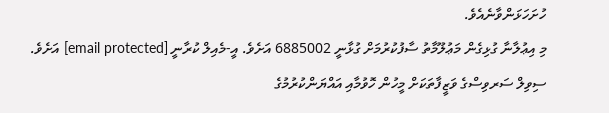ހުށަހަޅަންވާނެއެވެ.
މި އިޢުލާނާ ގުޅިގެން މަޢުލޫމާތު ސާފުކުރުމަށް ގުޅާނީ 6885002 އަށެވެ. އީ-މެއިލް ކުރާނީ [email protected] އަށެވެ.
ސިވިލް ސަރވިސްގެ ވަޒީފާތަކަށް މީހުން ހޮވުމާއި އައްޔަންކުރުމުގެ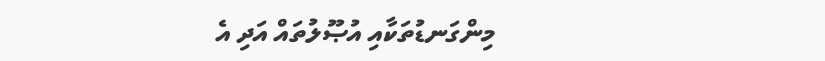މިންގަނޑުތަކާއި އުޞޫލުތައް އަދި އެ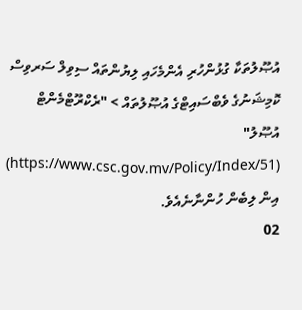އުޞޫލުތަކާ ގުޅުންހުރި އެންމެހައި ލިޔުންތައް ސިވިލް ސަރވިސް ކޮމިޝަނުގެ ވެބްސައިޓްގެ އުޞޫލުތައް > "ރެކްރޫޓްމެންޓް އުޞޫލު" (https://www.csc.gov.mv/Policy/Index/51) އިން ލިބެން ހުންނާނެއެވެ.
02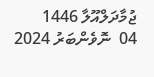ޖުމާދަލްއޫލާ 1446
04  ނޮވެންބަރު 2024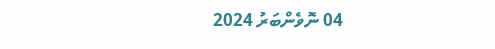04 ނޮވެންބަރު 2024